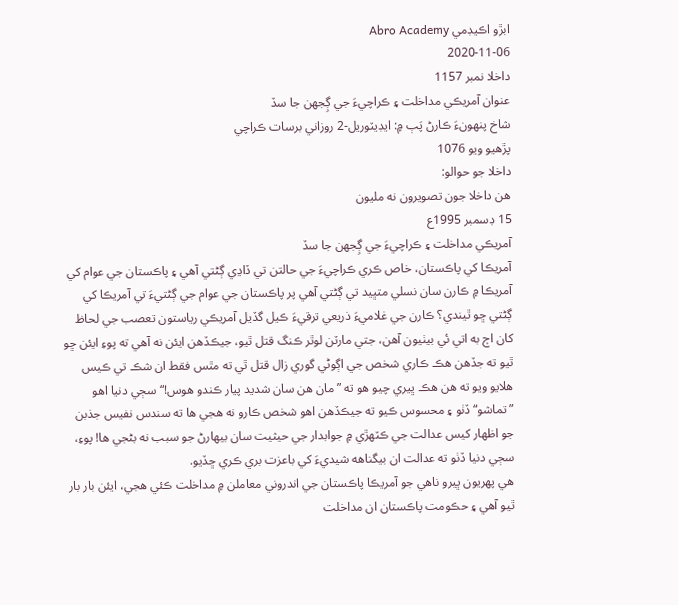ابڙو اڪيڊمي Abro Academy
2020-11-06
داخلا نمبر 1157
عنوان آمريڪي مداخلت ۽ ڪراچيءَ جي ڳِجهن جا سڏ
شاخ پنهونءَ ڪارڻ پَٻ ۾: ايڊيٽوريل-2 روزاني برسات ڪراچي
پڙهيو ويو 1076
داخلا جو حوالو:
هن داخلا جون تصويرون نه مليون
15 ڊسمبر 1995ع
آمريڪي مداخلت ۽ ڪراچيءَ جي ڳِجهن جا سڏ
آمريڪا کي پاڪستان، خاص ڪري ڪراچيءَ جي حالتن تي ڏاڍي ڳڻتي آهي ۽ پاڪستان جي عوام کي آمريڪا ۾ ڪارن سان نسلي متڀيد تي ڳڻتي آهي پر پاڪستان جي عوام جي ڳڻتيءَ تي آمريڪا کي ڳڻتي ڇو ٿيندي؟ ڪارن جي غلاميءَ ذريعي ترقيءَ ڪيل گڏيل آمريڪي رياستون تعصب جي لحاظ کان اڄ به اتي ئي بيٺيون آهن، جتي مارٽن لوٿر ڪنگ قتل ٿيو، جيڪڏهن ايئن نه آهي ته پوءِ ايئن ڇو ٿيو ته جڏهن هڪ ڪاري شخص جي اڳوڻي گوري زال قتل ٿي ته مٿس فقط ان شڪ تي ڪيس هلايو ويو ته هن هڪ ڀيري چيو هو ته ”مان هن سان شديد پيار ڪندو هوس!“ سڄي دنيا اهو ”تماشو“ ڏٺو ۽ محسوس ڪيو ته جيڪڏهن اهو شخص ڪارو نه هجي ها ته سندس نفيس جذبن جو اظهار کيس عدالت جي ڪٽهڙي ۾ جوابدار جي حيثيت سان بيهارڻ جو سبب نه بڻجي ها! پوءِ، سڄي دنيا ڏٺو ته عدالت ان بيگناهه شيديءَ کي باعزت بري ڪري ڇڏيو.
هي پهريون ڀيرو ناهي جو آمريڪا پاڪستان جي اندروني معاملن ۾ مداخلت ڪئي هجي، ايئن بار بار ٿيو آهي ۽ حڪومت پاڪستان ان مداخلت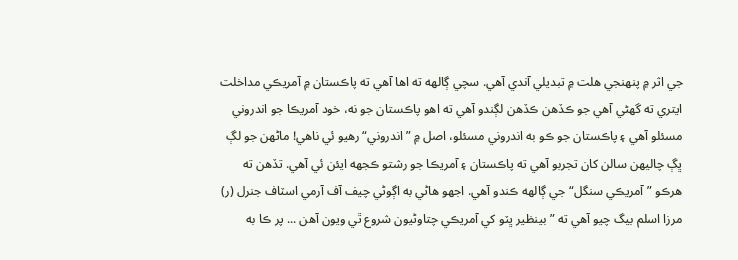جي اثر ۾ پنهنجي هلت ۾ تبديلي آندي آهي. سچي ڳالهه ته اها آهي ته پاڪستان ۾ آمريڪي مداخلت ايتري ته گهڻي آهي جو ڪڏهن ڪڏهن لڳندو آهي ته اهو پاڪستان جو نه، خود آمريڪا جو اندروني مسئلو آهي ۽ پاڪستان جو ڪو به اندروني مسئلو، اصل ۾ ”اندروني“ رهيو ئي ناهي! ماڻهن جو لڳ ڀڳ چاليهن سالن کان تجربو آهي ته پاڪستان ۽ آمريڪا جو رشتو ڪجهه ايئن ئي آهي. تڏهن ته هرڪو ”آمريڪي سنگل“ جي ڳالهه ڪندو آهي. اجهو هاڻي به اڳوڻي چيف آف آرمي اسٽاف جنرل (ر) مرزا اسلم بيگ چيو آهي ته ”بينظير ڀٽو کي آمريڪي چتاوڻيون شروع ٿي ويون آهن ... پر ڪا به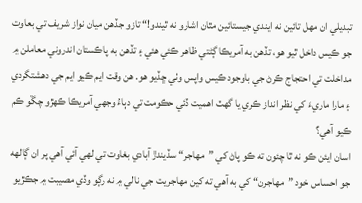تبديلي ان مهل تائين نه ايندي جيستائين مٿان اشارو نه ٿيندو!“ تازو جڏهن ميان نواز شريف تي بعاوت جو ڪيس داخل ٿيو هو، تڏهن به آمريڪا ڳڻتي ظاهر ڪئي هئي ۽ تڏهن به پاڪستان اندروني معاملن ۾ مداخلت تي احتجاج ڪرڻ جي باوجود ڪيس واپس وٺي ڇڏيو هو. هن وقت ايم ڪيو ايم جي دهشتگردي ۽ مارا ماريءَ کي نظر انداز ڪري يا گهٽ اهميت ڏئي حڪومت تي دٻاءُ وجهي آمريڪا ڪهڙو چڱو ڪم ڪيو آهي؟
اسان ايئن ڪو نه ٿا چئون ته ڪو پاڻ کي ”مهاجر“ سڏيندڙ آبادي بغاوت تي لهي آئي آهي پر ان ڳالهه جو احساس خود ”مهاجرن“ کي به آهي ته کين مهاجريت جي نالي ۾ نه رڳو وڏي مصيبت ۾ جڪڙيو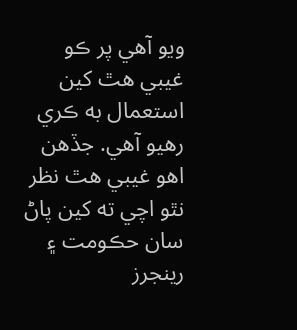ويو آهي پر ڪو غيبي هٿ کين استعمال به ڪري رهيو آهي. جڏهن اهو غيبي هٿ نظر نٿو اچي ته کين پاڻ سان حڪومت ۽ رينجرز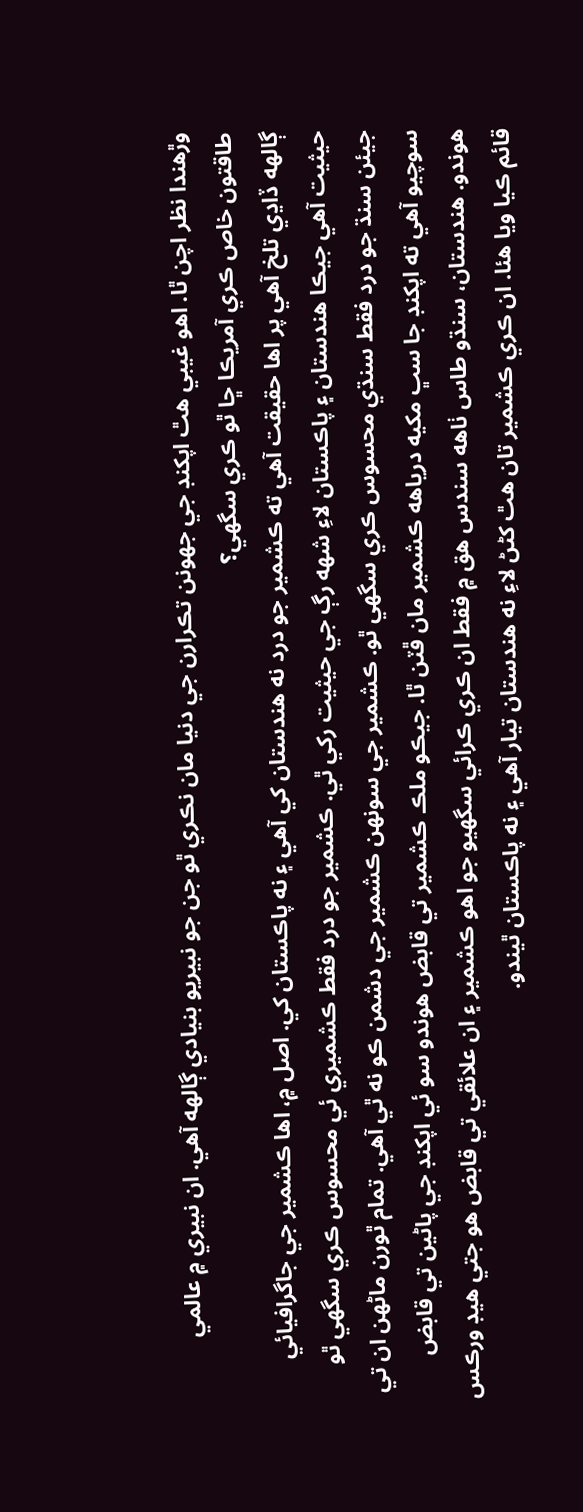وڙهندا نظر اچن ٿا. اهو غيبي هٿ اپکنڊ جي جهونن تڪرارن جي دنيا مان نڪري ٿو جن جو نبيريو بنيادي ڳالهه آهي. ان نبيري ۾ عالمي طاقتون خاص ڪري آمريڪا ڇا ٿو ڪري سگهي؟
ڳالهه ڏاڍي تلخ آهي پر اها حقيقت آهي ته ڪشمير جو درد نه هندستان کي آهي ۽ نه پاڪستان کي. اصل ۾، اها ڪشمير جي جاگرافيائي حيثيت آهي جيڪا هندستان ۽ پاڪستان لاءِ شهه رڳ جي حيثيت رکي ٿي. ڪشمير جو درد فقط ڪشميري ئي محسوس ڪري سگهي ٿو جيئن سنڌ جو درد فقط سنڌي محسوس ڪري سگهي ٿو. ڪشمير جي سونهن ڪشمير جي دشمن ڪو نه ٿي آهي. تمام ٿورن ماڻهن ان تي سوچيو آهي ته اپکنڊ جا سڀ مکيه درياهه ڪشمير مان ڦٽن ٿا. جيڪو ملڪ ڪشمير تي قابض هوندو سو ئي اپکنڊ جي پاڻين تي قابض هوندو. هندستان، سنڌو طاس ٺاهه سندس هق ۾ فقط ان ڪري ڪرائي سگهيو جو اهو ڪشمير ۽ ان علائقي تي قابض هو جتي هيڊ ورڪس قائم ڪيا ويا هئا. ان ڪري ڪشمير تان هٿ کڻڻ لاءِ نه هندستان تيار آهي ۽ نه پاڪستان ٿيندو.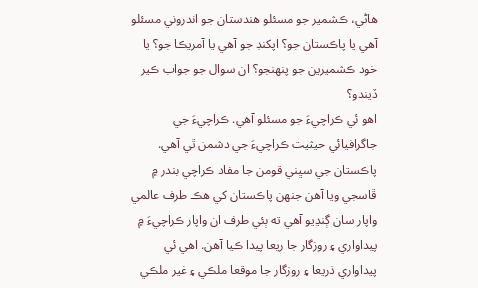هاڻي، ڪشمير جو مسئلو هندستان جو اندروني مسئلو آهي يا پاڪستان جو؟ اپکنڊ جو آهي يا آمريڪا جو؟ يا خود ڪشميرين جو پنهنجو؟ ان سوال جو جواب ڪير ڏيندو؟
اهو ئي ڪراچيءَ جو مسئلو آهي. ڪراچيءَ جي جاگرافيائي حيثيت ڪراچيءَ جي دشمن ٿي آهي. پاڪستان جي سڀني قومن جا مفاد ڪراچي بندر ۾ ڦاسجي ويا آهن جنهن پاڪستان کي هڪ طرف عالمي واپار سان ڳنڍيو آهي ته ٻئي طرف ان واپار ڪراچيءَ ۾ پيداواري ۽ روزگار جا ريعا پيدا ڪيا آهن. اهي ئي پيداواري ذريعا ۽ روزگار جا موقعا ملڪي ۽ غير ملڪي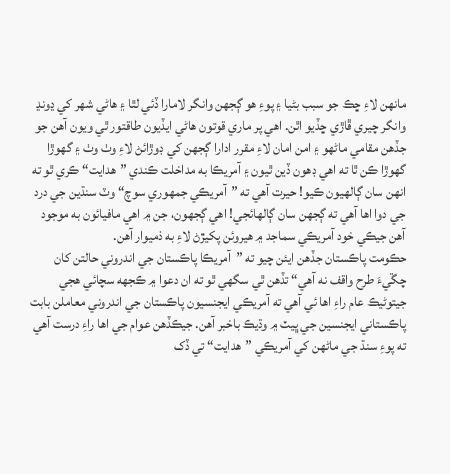مانهن لاءِ ڇڪ جو سبب بڻيا ۽ پوءِ هو ڳجهن وانگر لامارا ڏئي لٿا ۽ هاڻي شهر کي ڍونڍ وانگر چيري ڦاڙي ڇڏيو اٿن. اهي پر ماري قوتون هاڻي ايڏيون طاقتور ٿي ويون آهن جو جڏهن مقامي ماڻهو ۽ امن امان لاءِ مقرر ادارا ڳجهن کي ڊوڙائڻ لاءِ وٺ وٺ ۽ گهوڙا گهوڙا ڪن ٿا ته اهي ڊهون ڏين ٿيون ۽ آمريڪا به مداخلت ڪندي ”هدايت“ ڪري ٿو ته انهن سان ڳالهيون ڪيو! حيرت آهي ته ”آمريڪي جمهوري سوچ“ وٽ سنڌين جي درد جي دوا اها آهي ته ڳجهن سان ڳالهائجي! اهي ڳجهون، جن ۾ اهي مافيائون به موجود آهن جيڪي خود آمريڪي سماجد ۾ هيروئن پکيڙڻ لاءِ به ذميوار آهن.
حڪومت پاڪستان جڏهن ايئن چيو ته ”آمريڪا پاڪستان جي اندروني حالتن کان چڱيءَ طرح واقف نه آهي“ تڏهن ٿي سگهي ٿو ته ان دعوا ۾ ڪجهه سچائي هجي جيتوڻيڪ عام راءِ اها ئي آهي ته آمريڪي ايجنسيون پاڪستان جي اندروني معاملن بابت پاڪستاني ايجنسين جي ڀيٽ ۾ وڌيڪ باخبر آهن. جيڪڏهن عوام جي اها راءِ درست آهي ته پوءِ سنڌ جي ماڻهن کي آمريڪي ”هدايت“ تي ڏک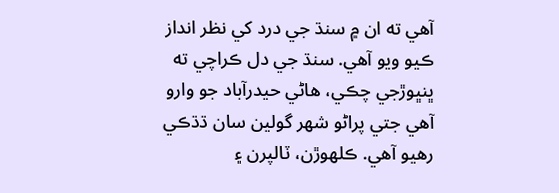آهي ته ان ۾ سنڌ جي درد کي نظر انداز ڪيو ويو آهي. سنڌ جي دل ڪراچي ته ڀنڀوڙجي چڪي، هاڻي حيدرآباد جو وارو آهي جتي پراڻو شهر گولين سان ڌڌڪي رهيو آهي. ڪلهوڙن، ٽالپرن ۽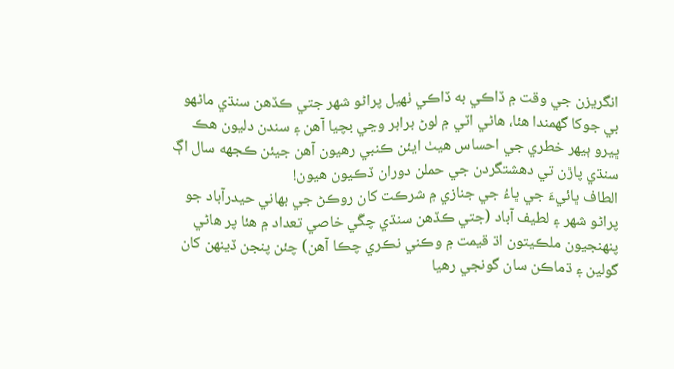انگريزن جي وقت ۾ ڏاڪي به ڏاڪي ٺهيل پراڻو شهر جتي ڪڏهن سنڌي ماڻهو بي جوکا گهمندا هئا، هاڻي اٽي ۾ لوڻ برابر وڃي بچيا آهن ۽ سندن دليون هڪ ڀيرو ٻيهر خطري جي احساس هيٺ ايئن ڪنبي رهيون آهن جيئن ڪجهه سال اڳ سنڌي پاڙن تي دهشتگردن جي حملن دوران ڏڪيون هيون!
الطاف ڀائيءَ جي ڀاءُ جي جنازي ۾ شرڪت کان روڪڻ جي بهاني حيدرآباد جو پراڻو شهر ۽ لطيف آباد (جتي ڪڏهن سنڌي چڱي خاصي تعداد ۾ هئا پر هاڻي پنهنجيون ملڪيتون اڌ قيمت ۾ وڪني نڪري چڪا آهن) چئن پنجن ڏينهن کان گولين ۽ ڌماڪن سان گونجي رهيا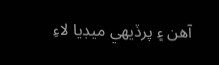آهن ۽ پرڏيهي ميڊيا لاءِ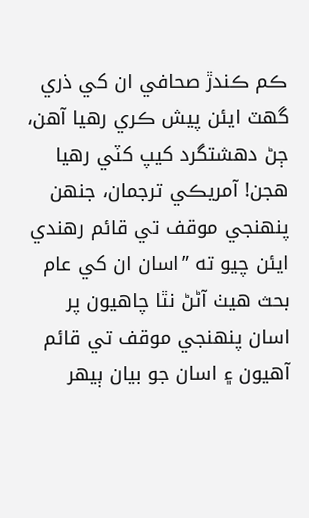ڪم ڪندڙ صحافي ان کي ذري گهٽ ايئن پيش ڪري رهيا آهن، ڄڻ دهشتگرد کيپ کٽي رهيا هجن! آمريڪي ترجمان، جنهن پنهنجي موقف تي قائم رهندي ايئن چيو ته ”اسان ان کي عام بحث هيٺ آڻڻ نٿا چاهيون پر اسان پنهنجي موقف تي قائم آهيون ۽ اسان جو بيان ٻيهر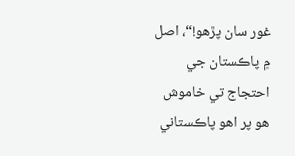غور سان پڙهو!“، اصل ۾ پاڪستان جي احتجاج تي خاموش هو پر اهو پاڪستاني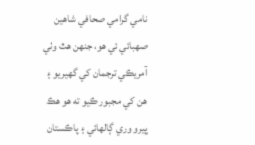نامي گرامي صحافي شاهين صهبائي ئي هو، جنهن هٿ وٺي آمريڪي ترجمان کي گهيريو ۽ هن کي مجبور ڪيو ته هو هڪ ڀيرو وري ڳالهائي ۽ پاڪستان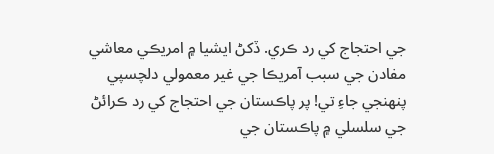جي احتجاج کي رد ڪري. ڏکڻ ايشيا ۾ امريڪي معاشي مفادن جي سبب آمريڪا جي غير معمولي دلچسپي پنهنجي جاءِ تي! پر پاڪستان جي احتجاج کي رد ڪرائڻ جي سلسلي ۾ پاڪستان جي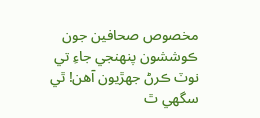مخصوص صحافين جون ڪوششون پنهنجي جاءِ تي نوٽ ڪرڻ جهڙيون آهن! ٿي سگهي ٿ